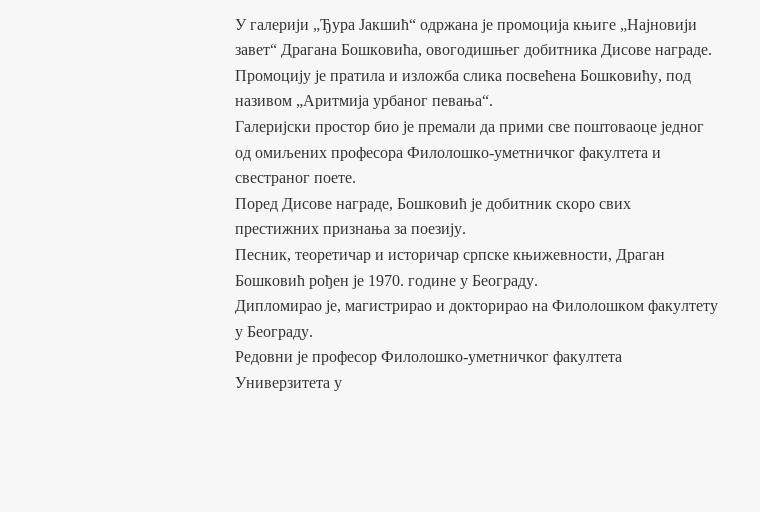У галерији „Ђура Јакшић“ одржана је промоција књиге „Најновији завет“ Драгана Бошковића, овогодишњег добитника Дисове награде.
Промоцију је пратила и изложба слика посвећена Бошковићу, под називом „Аритмија урбаног певања“.
Галеријски простор био је премали да прими све поштоваоце једног од омиљених професора Филолошко-уметничког факултета и свестраног поете.
Поред Дисове награде, Бошковић је добитник скоро свих престижних признања за поезију.
Песник, теоретичар и историчар српске књижевности, Драган Бошковић рођен је 1970. године у Београду.
Дипломирао је, магистрирао и докторирао на Филолошком факултету у Београду.
Редовни је професор Филолошко-уметничког факултета Универзитета у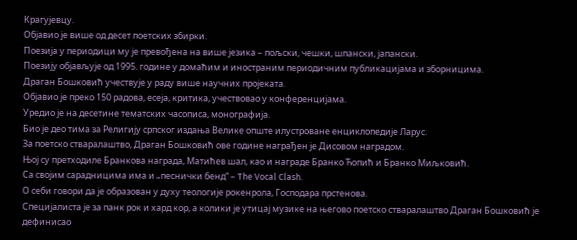Крагујевцу.
Објавио је више од десет поетских збирки.
Поезија у периодици му је превођена на више језика – пољски, чешки, шпански, јапански.
Поезију објављује од 1995. године у домаћим и иностраним периодичним публикацијама и зборницима.
Драган Бошковић учествује у раду више научних пројеката.
Објавио је преко 150 радова, есеја, критика, учествовао у конференцијама.
Уредио је на десетине тематских часописа, монографија.
Био је део тима за Религију српског издања Велике опште илустроване енциклопедије Ларус.
За поетско стваралаштво, Драган Бошковић ове године награђен је Дисовом наградом.
Њој су претходиле Бранкова награда, Матићев шал, као и награде Бранко Ћопић и Бранко Миљковић.
Са својим сарадницима има и „песнички бенд“ – The Vocal Clash.
О себи говори да је образован у духу теологије рокенрола, Господара прстенова.
Специјалиста је за панк рок и хард кор, а колики је утицај музике на његово поетско стваралаштво Драган Бошковић је дефинисао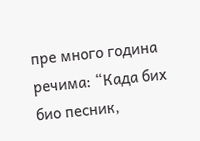пре много година речима: “Када бих био песник,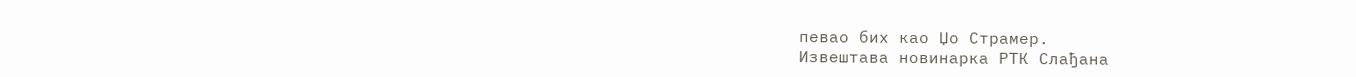певао бих као Џо Страмер.
Извештава новинарка РТК Слађана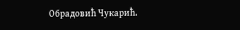Обрадовић Чукарић.